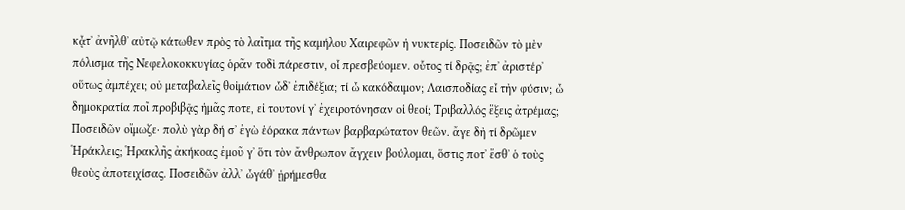κᾆτʼ ἀνῆλθʼ αὐτῷ κάτωθεν πρὸς τὸ λαῖτμα τῆς καμήλου Χαιρεφῶν ἡ νυκτερίς. Ποσειδῶν τὸ μὲν πόλισμα τῆς Νεφελοκοκκυγίας ὁρᾶν τοδὶ πάρεστιν, οἷ πρεσβεύομεν. οὗτος τί δρᾷς; ἐπʼ ἀριστέρʼ οὕτως ἀμπέχει; οὐ μεταβαλεῖς θοἰμάτιον ὧδʼ ἐπιδέξια; τί ὦ κακόδαιμον; Λαισποδίας εἶ τὴν φύσιν; ὦ δημοκρατία ποῖ προβιβᾷς ἡμᾶς ποτε, εἰ τουτονί γʼ ἐχειροτόνησαν οἱ θεοί; Τριβαλλός ἕξεις ἀτρέμας; Ποσειδῶν οἴμωζε· πολὺ γὰρ δή σʼ ἐγὼ ἑόρακα πάντων βαρβαρώτατον θεῶν. ἄγε δὴ τί δρῶμεν Ἡράκλεις; Ἡρακλῆς ἀκήκοας ἐμοῦ γʼ ὅτι τὸν ἄνθρωπον ἄγχειν βούλομαι, ὅστις ποτʼ ἔσθʼ ὁ τοὺς θεοὺς ἀποτειχίσας. Ποσειδῶν ἀλλʼ ὦγάθʼ ᾑρήμεσθα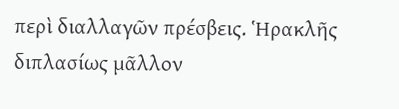περὶ διαλλαγῶν πρέσβεις. Ἡρακλῆς διπλασίως μᾶλλον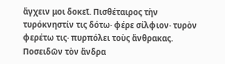ἄγχειν μοι δοκεῖ. Πισθέταιρος τὴν τυρόκνηστίν τις δότω· φέρε σίλφιον· τυρὸν φερέτω τις· πυρπόλει τοὺς ἄνθρακας. Ποσειδῶν τὸν ἄνδρα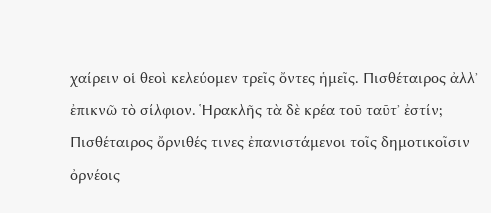χαίρειν οἱ θεοὶ κελεύομεν τρεῖς ὄντες ἡμεῖς. Πισθέταιρος ἀλλʼ ἐπικνῶ τὸ σίλφιον. Ἡρακλῆς τὰ δὲ κρέα τοῦ ταῦτʼ ἐστίν; Πισθέταιρος ὄρνιθές τινες ἐπανιστάμενοι τοῖς δημοτικοῖσιν ὀρνέοις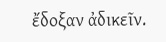ἔδοξαν ἀδικεῖν.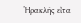Ἡρακλῆς εἶτα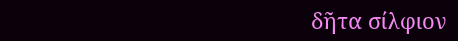δῆτα σίλφιον